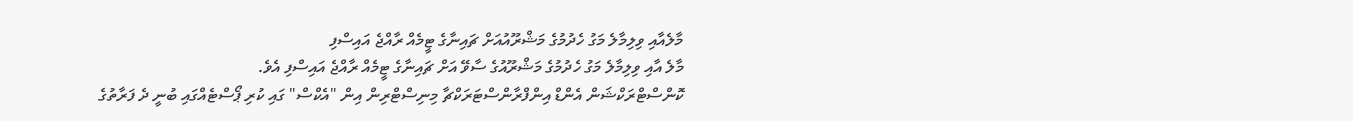މާލެއާއި ވިލިމާލެ މަގު ހެދުމުގެ މަޝްރޫއުއަށް ޗައިނާގެ ޓީމެއް ރާއްޖެ އައިސްފި
މާލެ އާއި ވިލިމާލެ މަގު ހެދުމުގެ މަޝްރޫއުގެ ސާވޭ އަށް ޗައިނާގެ ޓީމެއް ރާއްޖެ އައިސްފި އެވެ.
ކޮންސްޓްރަކްޝަން އެންޑް އިންފްރާންސްޓަރަކްޗާ މިނިސްޓްރިން އިން "އެކްސް" ގައި ކުރި ޕޯސްޓެއްގައި ބުނީ ދެ ފަރާތުގެ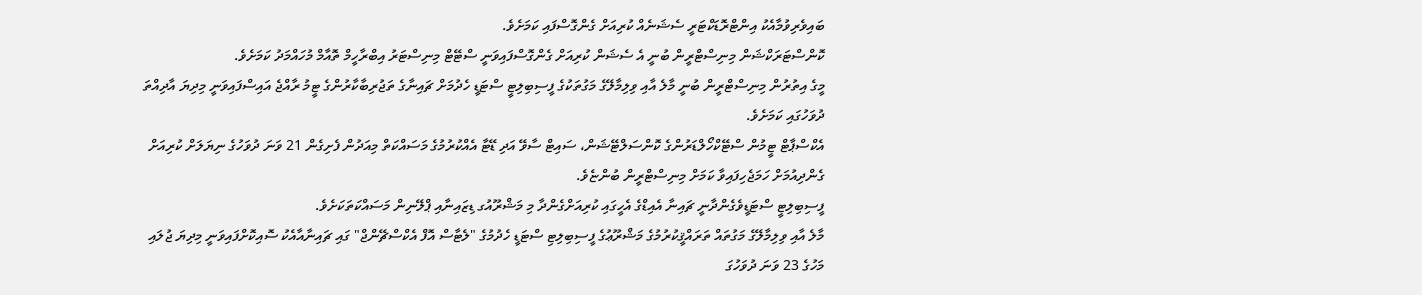ބައިވެރިވުމާއެކު އިންޓްރޮޑަކްޓަރީ ސެޝަނެއް ކުރިއަށް ގެންގޮސްފައި ކަމަށެވެ.
ކޮންސްޓަރަކްޝަން މިނިސްޓްރީން ބުނީ އެ ސެޝަން ކުރިއަށް ގެންގޮސްފައިވަނީ ސްޓޭޓް މިނިސްޓަރު އިބްރާހީމް ތޮއާމް މުހައްމަދު ކަމަށެވެ.
މީގެ އިތުރުން މިނިސްޓްރީން ބުނީ މާލެ އާއި ވިލިމާލޭގެ މަގުތަކުގެ ފީސިބިލިޓީ ސްޓަޑީ ހެދުމަށް ޗައިނާގެ ތަޖުރިބާކާރުންގެ ޓީމު ރާއްޖެ އައިސްފައިވަނީ މިދިޔަ އާދިއްތަ ދުވަހުގައި ކަމަށެވެ.
އެކްސްޕާޓް ޓީމުން ސްޓޭކްހޯލްޑަރުންގެ ކޮންސަލްޓޭޝަން، ސައިޓް ސާވޭ އަދި ޑޭޓާ އެއްކުރުމުގެ މަސައްކަތް މިއަދުން ފެށިގެން 21 ވަނަ ދުވަހުގެ ނިޔަލަށް ކުރިއަށް ގެންދިއުމަށް ހަމަޖެހިފައިވާ ކަމަށް މިނިސްޓްރީން ބުންޏެވެ.
ފީސިބިލިޓީ ސްޓަޑީވެގެންދާނީ ޗައިނާ އެއިޑްގެ އެހީގައި ކުރިއަށްގެންދާ މި މަޝްރޫއުގ ޑިޒައިނާއި ޕްލޭނިން މަސައްކަތަކަށެވެ.
މާލެ އާއި ވިލިމާލޭގެ މަގުތައް ތަރައްޤީކުރުމުގެ މަޝްރޫޢުގެ ފީސިބިލިޓި ސްޓަޑީ ހެދުމުގެ "ލެޓާސް އޮފް އެކްސްޗޭންޖް" ގައި ޗައިނާއާއެކު ސޮއިކޮށްފައިވަނީ މިދިޔަ ޖުލައި މަހުގެ 23 ވަނަ ދުވަހުގަ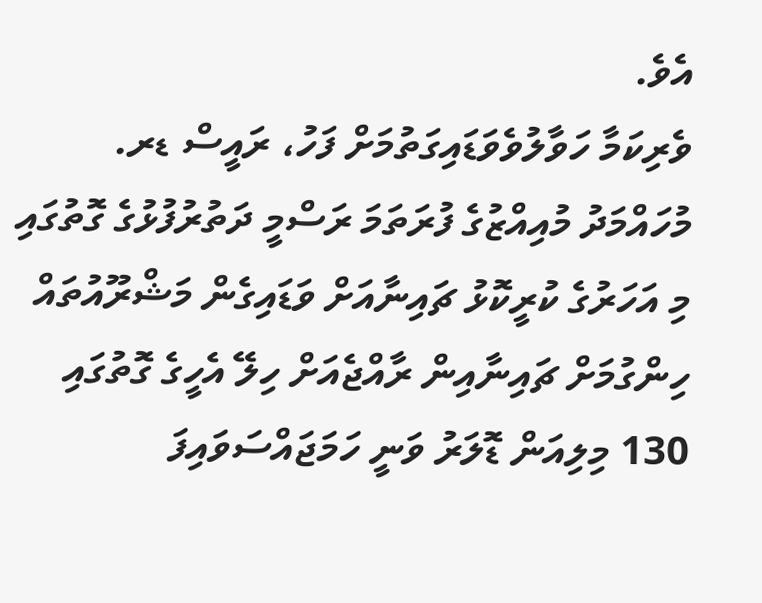އެވެ.
ވެރިކަމާ ހަވާލުވެވަޑައިގަތުމަށް ފަހު، ރައީސް ޑރ. މުހައްމަދު މުއިއްޒުގެ ފުރަތަމަ ރަސްމީ ދަތުރުފުޅުގެ ގޮތުގައި މި އަހަރުގެ ކުރީކޮޅު ޗައިނާއަށް ވަޑައިގެން މަޝްރޫއުތައް ހިންގުމަށް ޗައިނާއިން ރާއްޖެއަށް ހިލޭ އެހީގެ ގޮތުގައި 130 މިލިއަން ޑޮލަރު ވަނީ ހަމަޖައްސަވައިފަ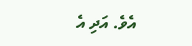އެވެ. އަދި އެ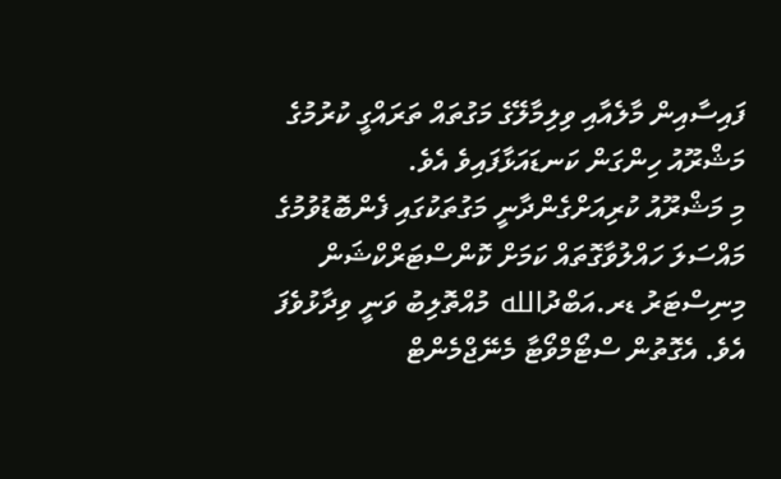ފައިސާއިން މާލެއާއި ވިލިމާލޭގެ މަގުތައް ތަރައްގީ ކުރުމުގެ މަޝްރޫއު ހިންގަން ކަނޑައަޅާފައިވެ އެވެ.
މި މަޝްރޫއު ކުރިއަށްގެންދާނީ މަގުތަކުގައި ފެންބޮޑުވުމުގެ މައްސަލަ ހައްލުވާގޮތައް ކަމަށް ކޮންސްޓަރްކްޝަން މިނިސްޓަރު ޑރ.އަބްދުالله މުއްތޮލިބު ވަނީ ވިދާޅުވެފަ އެވެ. އެގޮތުން ސްޓޯމްވޯޓާ މެނޭޖްމެންޓް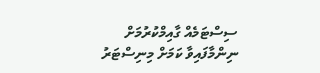ސިސްޓަމެއް ގާއިމްކުރުމަށް ނިންމާފައިވާ ކަމަށް މިނިސްޓަރު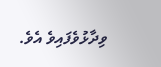ވިދާޅުވެފައިވެ އެވެ.